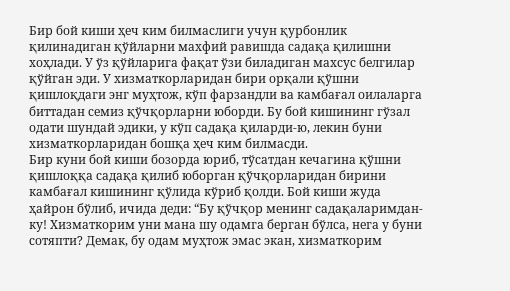Бир бой киши ҳеч ким билмаслиги учун қурбонлик қилинадиган қўйларни махфий равишда садақа қилишни хоҳлади. У ўз қўйларига фақат ўзи биладиган махсус белгилар қўйган эди. У хизматкорларидан бири орқали қўшни қишлоқдаги энг муҳтож, кўп фарзандли ва камбағал оилаларга биттадан семиз қўчқорларни юборди. Бу бой кишининг гўзал одати шундай эдики, у кўп садақа қиларди-ю, лекин буни хизматкорларидан бошқа ҳеч ким билмасди.
Бир куни бой киши бозорда юриб, тўсатдан кечагина қўшни қишлоққа садақа қилиб юборган қўчқорларидан бирини камбағал кишининг қўлида кўриб қолди. Бой киши жуда ҳайрон бўлиб, ичида деди: “Бу қўчқор менинг садақаларимдан-ку! Хизматкорим уни мана шу одамга берган бўлса, нега у буни сотяпти? Демак, бу одам муҳтож эмас экан, хизматкорим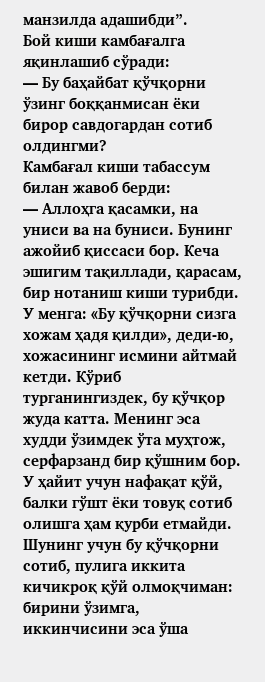манзилда адашибди”.
Бой киши камбағалга яқинлашиб сўради:
— Бу баҳайбат қўчқорни ўзинг боққанмисан ёки бирор савдогардан сотиб олдингми?
Камбағал киши табассум билан жавоб берди:
— Аллоҳга қасамки, на униси ва на буниси. Бунинг ажойиб қиссаси бор. Кеча эшигим тақиллади, қарасам, бир нотаниш киши турибди. У менга: «Бу қўчқорни сизга хожам ҳадя қилди», деди-ю, хожасининг исмини айтмай кетди. Кўриб турганингиздек, бу қўчқор жуда катта. Менинг эса худди ўзимдек ўта муҳтож, серфарзанд бир қўшним бор. У ҳайит учун нафақат қўй, балки гўшт ёки товуқ сотиб олишга ҳам қурби етмайди. Шунинг учун бу қўчқорни сотиб, пулига иккита кичикроқ қўй олмоқчиман: бирини ўзимга, иккинчисини эса ўша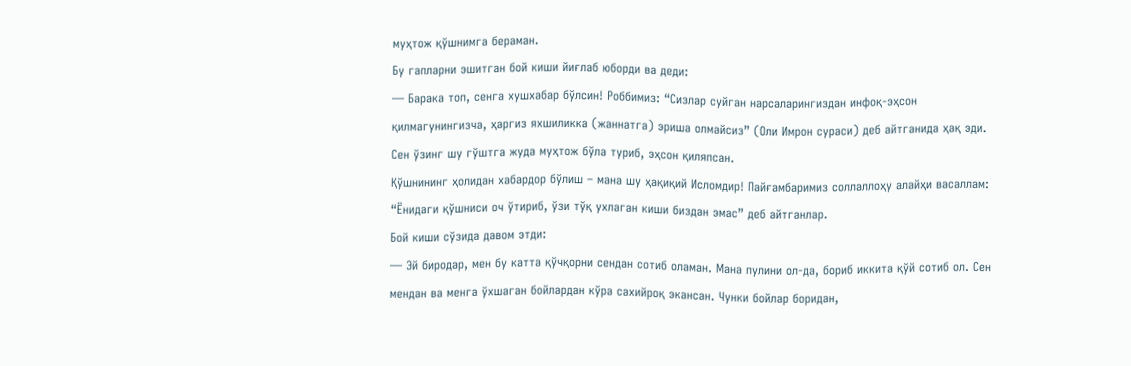муҳтож қўшнимга бераман.
Бу гапларни эшитган бой киши йиғлаб юборди ва деди:
— Барака топ, сенга хушхабар бўлсин! Роббимиз: “Сизлар суйган нарсаларингиздан инфоқ-эҳсон қилмагунингизча, ҳаргиз яхшиликка (жаннатга) эриша олмайсиз” (Оли Имрон сураси) деб айтганида ҳақ эди. Сен ўзинг шу гўштга жуда муҳтож бўла туриб, эҳсон қиляпсан.
Қўшнининг ҳолидан хабардор бўлиш – мана шу ҳақиқий Исломдир! Пайғамбаримиз соллаллоҳу алайҳи васаллам: “Ёнидаги қўшниси оч ўтириб, ўзи тўқ ухлаган киши биздан эмас” деб айтганлар.
Бой киши сўзида давом этди:
— Эй биродар, мен бу катта қўчқорни сендан сотиб оламан. Мана пулини ол-да, бориб иккита қўй сотиб ол. Сен мендан ва менга ўхшаган бойлардан кўра сахийроқ экансан. Чунки бойлар боридан,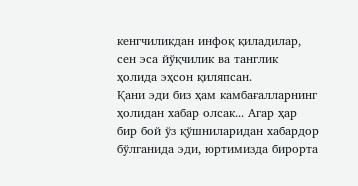кенгчиликдан инфоқ қиладилар, сен эса йўқчилик ва танглик ҳолида эҳсон қиляпсан.
Қани эди биз ҳам камбағалларнинг ҳолидан хабар олсак... Агар ҳар бир бой ўз қўшниларидан хабардор бўлганида эди, юртимизда бирорта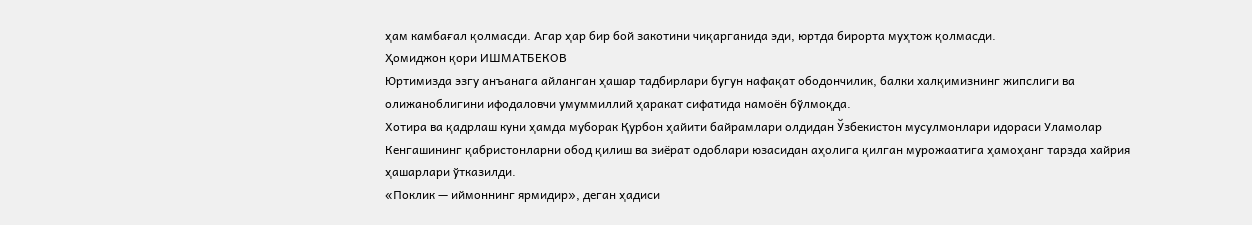ҳам камбағал қолмасди. Агар ҳар бир бой закотини чиқарганида эди, юртда бирорта муҳтож қолмасди.
Ҳомиджон қори ИШМАТБЕКОВ
Юртимизда эзгу анъанага айланган ҳашар тадбирлари бугун нафақат ободончилик, балки халқимизнинг жипслиги ва олижаноблигини ифодаловчи умуммиллий ҳаракат сифатида намоён бўлмоқда.
Хотира ва қадрлаш куни ҳамда муборак Қурбон ҳайити байрамлари олдидан Ўзбекистон мусулмонлари идораси Уламолар Кенгашининг қабристонларни обод қилиш ва зиёрат одоблари юзасидан аҳолига қилган мурожаатига ҳамоҳанг тарзда хайрия ҳашарлари ўтказилди.
«Поклик — иймоннинг ярмидир», деган ҳадиси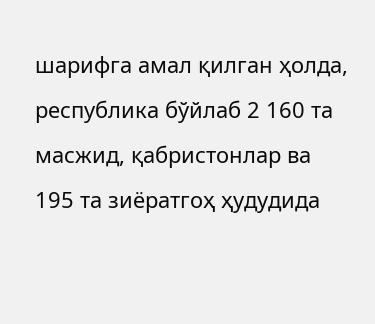шарифга амал қилган ҳолда, республика бўйлаб 2 160 та масжид, қабристонлар ва 195 та зиёратгоҳ ҳудудида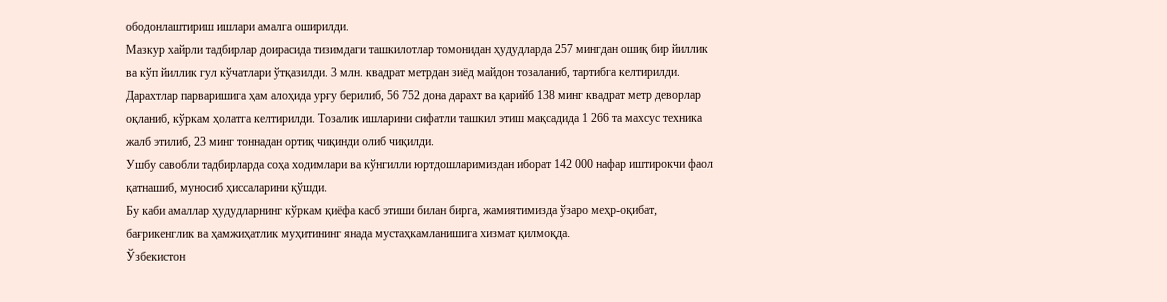ободонлаштириш ишлари амалга оширилди.
Мазкур хайрли тадбирлар доирасида тизимдаги ташкилотлар томонидан ҳудудларда 257 мингдан ошиқ бир йиллик ва кўп йиллик гул кўчатлари ўтқазилди. 3 млн. квадрат метрдан зиёд майдон тозаланиб, тартибга келтирилди. Дарахтлар парваришига ҳам алоҳида урғу берилиб, 56 752 дона дарахт ва қарийб 138 минг квадрат метр деворлар оқланиб, кўркам ҳолатга келтирилди. Тозалик ишларини сифатли ташкил этиш мақсадида 1 266 та махсус техника жалб этилиб, 23 минг тоннадан ортиқ чиқинди олиб чиқилди.
Ушбу савобли тадбирларда соҳа ходимлари ва кўнгилли юртдошларимиздан иборат 142 000 нафар иштирокчи фаол қатнашиб, муносиб ҳиссаларини қўшди.
Бу каби амаллар ҳудудларнинг кўркам қиёфа касб этиши билан бирга, жамиятимизда ўзаро меҳр-оқибат, бағрикенглик ва ҳамжиҳатлик муҳитининг янада мустаҳкамланишига хизмат қилмоқда.
Ўзбекистон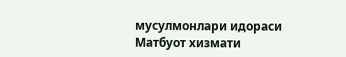мусулмонлари идораси Матбуот хизмати